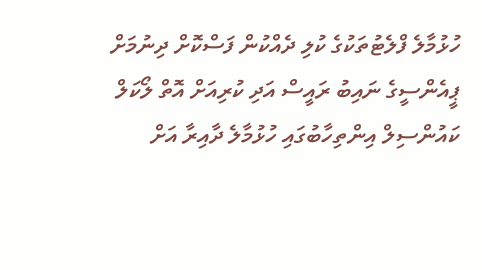ހުޅުމާލެ ފްލެޓުތަކުގެ ކުލި ދެއްކުން ފަސްކޮށް ދިނުމަށް ޕީއެންސީގެ ނައިބު ރައީސް އަދި ކުރިއަށް އޮތް ލޯކަލް ކައުންސިލް އިންތިހާބުގައި ހުޅުމާލެ ދާއިރާ އަށް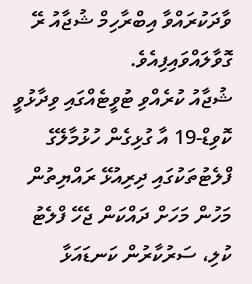ވާދަކުރައްވާ އިބްރާހިމް ޝުޖާއު ރޭ ގޮވާލައްވައިފިއެވެ.
ޝުޖާއު ކުރެއްވި ޓުވީޓެއްގައި ވިދާޅުވީ ކޮވިޑް-19 އާ ގުޅިގެން ހުޅުމާލޭގެ ފްލެޓުތަކުގައި ދިރިއުޅޭ ރައްޔިތުން މަހުން މަހަށް ދައްކަން ޖެހޭ ފްލެޓު ކުލި، ސަރުކާރުން ކަނޑައަޅާ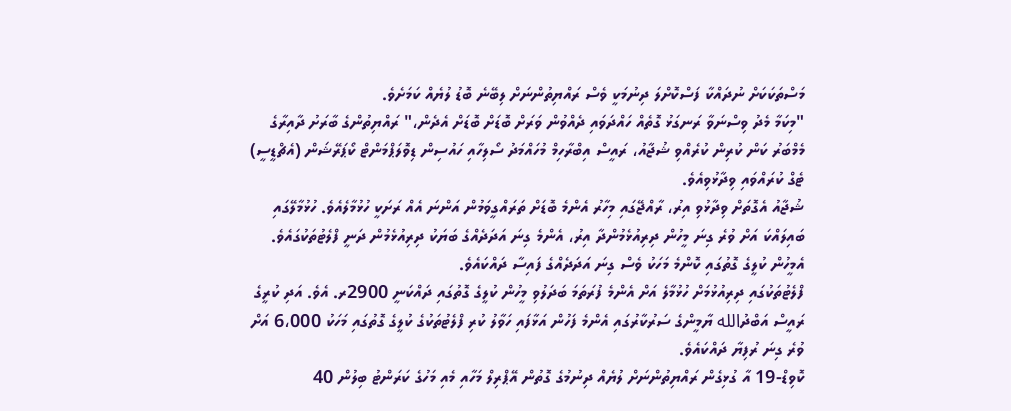މަސްތަކަކަށް ނުދައްކާ ފަސްކޮށްލަ ދިނުމަކީ ވެސް ރައްޔިތުންނަށް ލިބޭނެ ބޮޑު ލުޔެއް ކަމަށެވެ.
"މިކަމާ މެދު ވިސްނަވާ ރަނގަޅު ގޮތެއް ހައްދަވައި ދެއްވުން ވަރަށް ބޮޑަށް ބޮޑަށް އެދެން،" ރައްޔިތުންގެ ބާރަށު ދާއިރާގެ މެމްބަރު ކަން ކުރިން ކުރެއްވި ޝުޖާއު، ރައީސް އިބްރާހިމް މުހައްމަދު ސޯލިހާއި ހައުސިން ޑިވޮލަޕްމަންޓް ކޯޕަރޭޝަން (އެޗްޑީސީ) ޓެގް ކުރައްވައި ވިދާޅުވިއެވެ.
ޝުޖާއު އެގޮތަށް ވިދާޅުވި އިރު، ރާއްޖޭގައި މިހާރު އެންމެ ބޮޑަށް ތަރައްގީވަމުން އަންނަ އެއް ރަށަކީ ހުޅުމާލެއެވެ. ހުޅުމާލޭގައި ބައިލައްކަ އަށް ވުރެ ގިނަ މީހުން ދިރިއުޅެމުންދާ އިރު، އެންމެ ގިނަ އަދަދެއްގެ ބަޔަކު ދިރިއުޅެމުން ދަނީ ފްލެޓުތަކުގައެވެ. އެމީހުން ކުލީގެ ގޮތުގައި ކޮންމެ މަހަކު ވެސް ގިނަ އަދަދެއްގެ ފައިސާ ދައްކައެވެ.
ފްލެޓުތަކުގައި ދިރިއުޅުމަށް ހުޅުމާލެ އަށް އެންމެ ފުރަތަމަ ބަދަލުވި މީހުން ކުލީގެ ގޮތުގައި ދައްކަނީ 2900ރ. އެވެ. އަދި ކުރީގެ ރައީސް އަބްދުالله ޔާމީންގެ ސަރުކާރުގައި އެންމެ ފަހުން އަޅާފައި ހަވާލު ކުރި ފްލެޓުތަކުގެ ކުލީގެ ގޮތުގައި މަހަކު 6،000 އަށް ވުރެ ގިނަ ރުފިޔާ ދައްކައެވެ.
ކޮވިޑް-19 އާ ގުޅިގެން ރައްޔިތުންނަށް ލުޔެއް ދިނުމުގެ ގޮތުން އޭޕްރިލް މަހާއި މެއި މަހުގެ ކަރަންޓު ބިލުން 40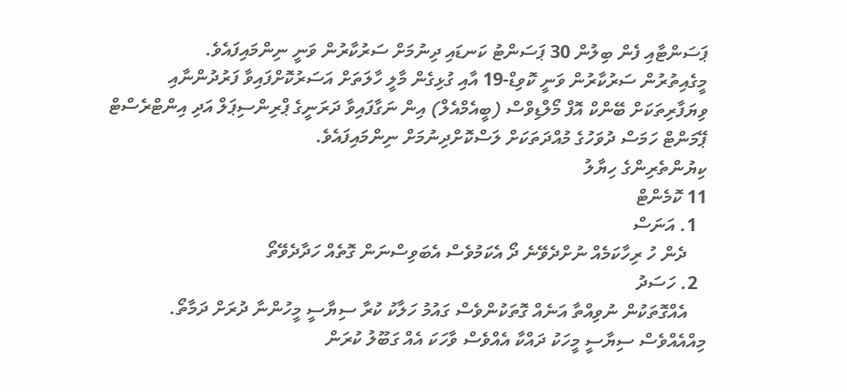ޕަސަންޓާއި ފެން ބިލުން 30 ޕަސަންޓު ކަނޑައި ދިނުމަށް ސަރުކާރުން ވަނީ ނިންމައިފައެވެ.
މީގެއިތުރުން ސަރުކާރުން ވަނީ ކޮވިޑް-19 އާއި ގުޅިގެން މާލީ ހާލަތަށް އަސަރުކޮށްފައިވާ ފަރުދުންނާއި ވިޔަފާރިތަކަށް ބޭންކް އޮފް މޯލްޑިވްސް (ބީއެމްއެލް) އިން ނަގާފައިވާ ދަރަނީގެ ޕްރިންސިޕަލް އަދި އިންޓްރެސްޓް ޕޭމަންޓް ހަމަސް ދުވަހުގެ މުއްދަތަކަށް ލަސްކޮށްދިނުމަށް ނިންމައިފައެވެ.
ކިޔުންތެރިންގެ ހިޔާލު
11 ކޮމެންޓް
  1. އަނަސް
    ދެން ހު ރިހާކަމެއް ނުށްދެވޭނެ ދޯ އެކަމުވެސް އެބަވިސްނަން ގޮތެއް ހަދާދެވޭތޯ
  2. ހަސަދު
    އެއްގޮތަކުން ނުވިއްތާ އަނެއް ގޮތަކުންވެސް ގައުމު ހަލާކު ކުރާ ސިޔާސީ މީހުންނާ ދުރަށް ދަމާތޯ. މިއްއެއްވެސް ސިޔާސީ މީހަކު ދައްކާ އެއްވެސް ވާހަކަ އެއް ގަބޫލު ކުރަން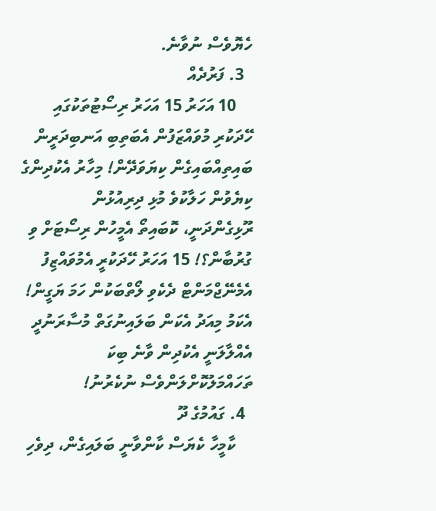ހެޔޮވެސް ނުވާނެ.
  3. ފަރުދެއް
    10 އަހަރު 15 އަހަރު ރިސޯޓުތަކުގައި ހޭދަކުރި މުވައްޒަފުން އެބަތިބި އަނބިދަރީން ބައިތިއްބައިގެން ކިޔަވަދޭން! މިހާރު އެކުދިންގެ ކިޔެވުން ހަލާކުވެ މުޅި ދިރިއުޅުން ރޫޅިގެންދަނީ، ކޮބައިތޯ އެމީހުން ރިސޯޓަށް ވި ގުރުބާން؟! 15 އަހަރު ހޭދަކުރީ އެމުވައްޒިފު އެމެނޭޖްމަންޓް ދެކެވި ލޯތްބަކުން ހަމަ ޔަގީން! އެކަމު މިއަދު އެކަން ބަލައިނުގަތް މުސާރަނުދީ އެއްލާލަނީ އެކުދިން ވާނެ ބިކަ ތަހައްމަލުކޮށްލަންވެސް ނުކެރުނު!
  4. ގައުމުގެ ދޫ
    ކާމީހާ ކެޔަސް ކާންވާނީ ބަލައިގެން، ދިވެހި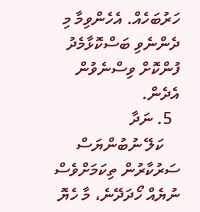ހަރުބަހެއް. އެހެންވިމާ މި ދެންނެވި ބަސްކޮޅާމެދު ފުންކޮށް ވިސްނެވުން އެދެން.
  5. ނަދާ
    ކަލޭ ނުބުންޔަސް ސަރުކާރުން ތިކަމަށްވެސް ނުޔެއް ހޯދަދޭނެ، މާ ހެޔޮ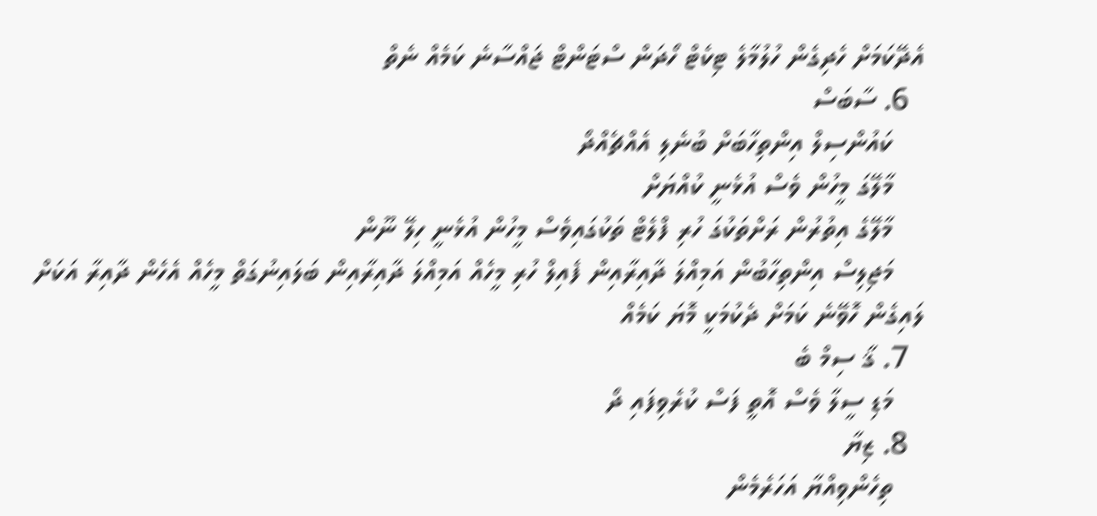އެދޭކަމަށް ހެދިގެން ހުލުމާލެ ޓިކެޓް ހޯދަން ސްޓަންޓް ޖައްސާނެ ކަމެއް ނެތް
  6. ސާބަސް
    ކައުންސިލް އިންތިހާބަށް ބުނެލި އެއްޗެއްދޯ
    މާލޭގަ މީހުން ވެސް އުޅެނީ ކުއްޔަށް
    މާލޭގެ އިތުރުން ރަށްތަކުގަ ހުރި ފްލެޓް ތަކުގައިވެސް މީހުން އުޅެނީ ހިލޭ ނޫން
    މަޖިލިސް އިންތިހާބުން އަމިއްލަ ދާއިރާއިން ފެއިލް ހުރި މީހެއް އަމިއްލަ ދާއިރާއިން ބަލައިނުގަތް މީހެއް އެހެން ދާއިރާ އަކަށް ލައިގެން ހޮވޭނެ ކަމަށް ދެކުމަކީ މޮޔަ ކަމެއް
  7. ޤާ ސިމް ބެ
    މަޑި ސީލާ ވެސް އޮތީ ފަސް ކުރެވިފައި ދޯ
  8. ޒިޔާ
    ތިހެންވިއްޔާ އަހަރެމެން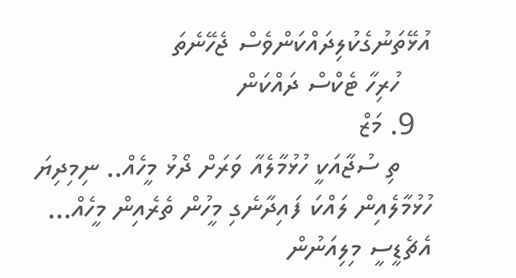އުޅޭތަނުގެކުލިދައްކަންވެސް ޖެހޭނެތަ
    ހުރިހާ ޓެކްސް ދައްކަން
  9. މަޒް
    ތި ސުޖާއަކީ ހުޅުމާލެއާ ވަރަށް ދޯޅު މީހެއް.. ނިމިދިޔަ ހުޅުމާލެއިން ލައްކަ ފައިދާނެގި މީހުން ތެރެއިން މީހެއް... އެޗެޑީސީ މިލިއަނުން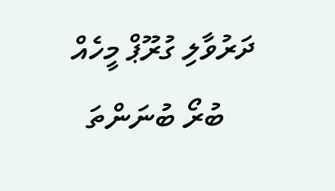ދަރުވާލި ގުރޫޕް މީހެއް
    ބުރޯ ބުނަންތަ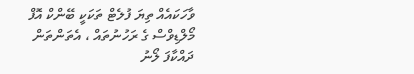ވާހަކައެއް ތިޔަ ފުލެޓް ތަކަކީ ބޭންކް އޮފް މޯލްޑިވްސް ގެ ރަހުނުތައް ، އެތަންތަން ދައްކާފަ ލޯނު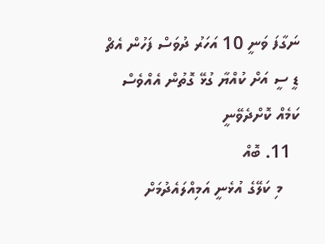ނަގާފަ ވަނީ 10 އަހަރު ދުވަސް ފަހުން އެޗް ޑީ ސީ އަށް ކުއްޔާ ގުޅޭ ގޮތުން އެއްވެސް ކަމެއް ކޮށްދެވޭނީ
  11. ބޮއް
    މި ކަލޭގެ އުޅެނީ އަމިއްލައެދުމަށް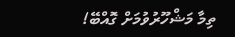ތިމާ މަޝްހޫރުވުމަށް ގޮއްބޭ!